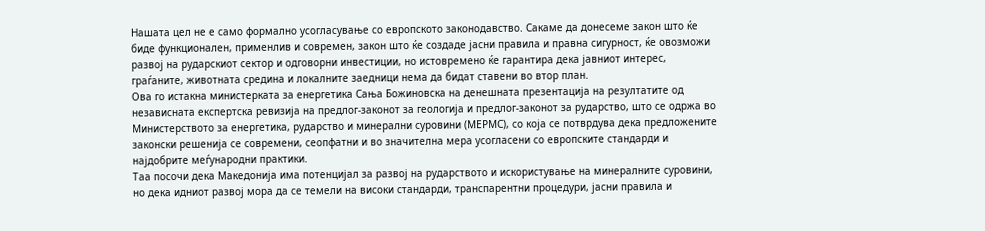Нашата цел не е само формално усогласување со европското законодавство. Сакаме да донесеме закон што ќе биде функционален, применлив и современ, закон што ќе создаде јасни правила и правна сигурност, ќе овозможи развој на рударскиот сектор и одговорни инвестиции, но истовремено ќе гарантира дека јавниот интерес, граѓаните, животната средина и локалните заедници нема да бидат ставени во втор план.
Ова го истакна министерката за енергетика Сања Божиновска на денешната презентација на резултатите од независната експертска ревизија на предлог-законот за геологија и предлог-законот за рударство, што се одржа во Министерството за енергетика, рударство и минерални суровини (МЕРМС), со која се потврдува дека предложените законски решенија се современи, сеопфатни и во значителна мера усогласени со европските стандарди и најдобрите меѓународни практики.
Таа посочи дека Македонија има потенцијал за развој на рударството и искористување на минералните суровини, но дека идниот развој мора да се темели на високи стандарди, транспарентни процедури, јасни правила и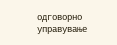одговорно управување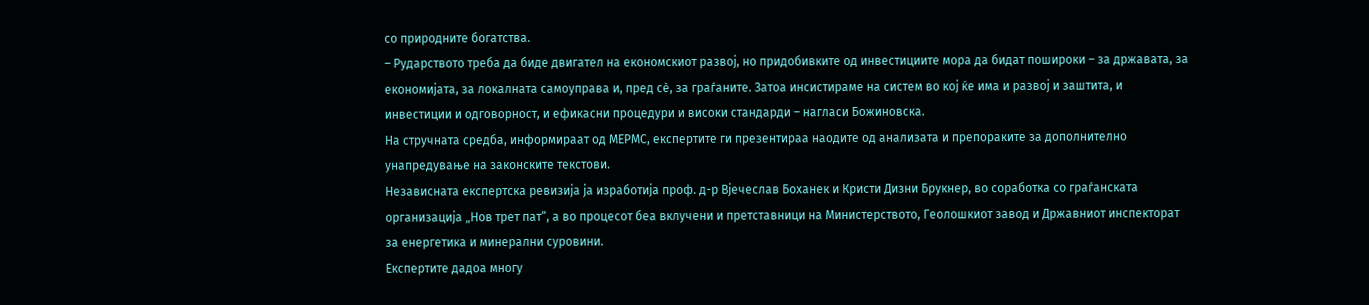со природните богатства.
– Рударството треба да биде двигател на економскиот развој, но придобивките од инвестициите мора да бидат пошироки – за државата, за економијата, за локалната самоуправа и, пред сè, за граѓаните. Затоа инсистираме на систем во кој ќе има и развој и заштита, и инвестиции и одговорност, и ефикасни процедури и високи стандарди – нагласи Божиновска.
На стручната средба, информираат од МЕРМС, експертите ги презентираа наодите од анализата и препораките за дополнително унапредување на законските текстови.
Независната експертска ревизија ја изработија проф. д-р Вјечеслав Боханек и Кристи Дизни Брукнер, во соработка со граѓанската организација „Нов трет пат“, а во процесот беа вклучени и претставници на Министерството, Геолошкиот завод и Државниот инспекторат за енергетика и минерални суровини.
Експертите дадоа многу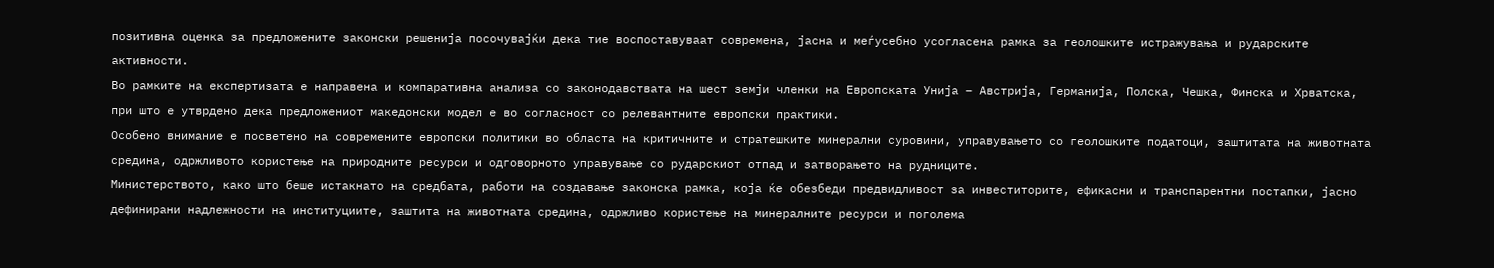позитивна оценка за предложените законски решенија посочувајќи дека тие воспоставуваат современа, јасна и меѓусебно усогласена рамка за геолошките истражувања и рударските активности.
Во рамките на експертизата е направена и компаративна анализа со законодавствата на шест земји членки на Европската Унија – Австрија, Германија, Полска, Чешка, Финска и Хрватска, при што е утврдено дека предложениот македонски модел е во согласност со релевантните европски практики.
Особено внимание е посветено на современите европски политики во областа на критичните и стратешките минерални суровини, управувањето со геолошките податоци, заштитата на животната средина, одржливото користење на природните ресурси и одговорното управување со рударскиот отпад и затворањето на рудниците.
Министерството, како што беше истакнато на средбата, работи на создавање законска рамка, која ќе обезбеди предвидливост за инвеститорите, ефикасни и транспарентни постапки, јасно дефинирани надлежности на институциите, заштита на животната средина, одржливо користење на минералните ресурси и поголема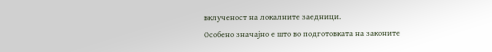вклученост на локалните заедници.
Особено значајно е што во подготовката на законите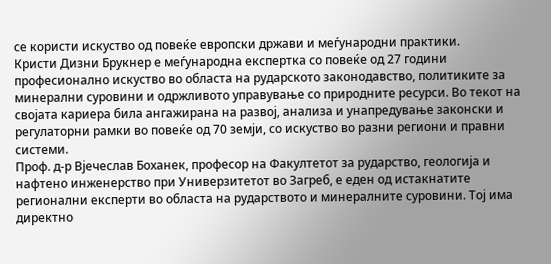се користи искуство од повеќе европски држави и меѓународни практики.
Кристи Дизни Брукнер е меѓународна експертка со повеќе од 27 години професионално искуство во областа на рударското законодавство, политиките за минерални суровини и одржливото управување со природните ресурси. Во текот на својата кариера била ангажирана на развој, анализа и унапредување законски и регулаторни рамки во повеќе од 70 земји, со искуство во разни региони и правни системи.
Проф. д-р Вјечеслав Боханек, професор на Факултетот за рударство, геологија и нафтено инженерство при Универзитетот во Загреб, е еден од истакнатите регионални експерти во областа на рударството и минералните суровини. Тој има директно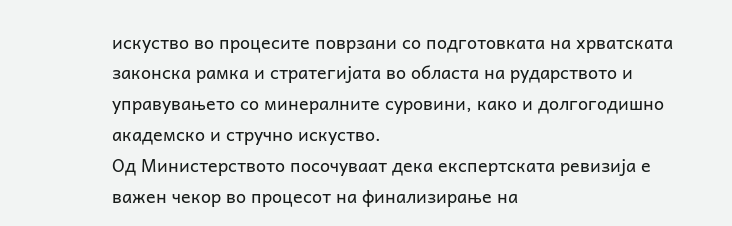искуство во процесите поврзани со подготовката на хрватската законска рамка и стратегијата во областа на рударството и управувањето со минералните суровини, како и долгогодишно академско и стручно искуство.
Од Министерството посочуваат дека експертската ревизија е важен чекор во процесот на финализирање на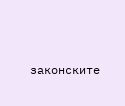законските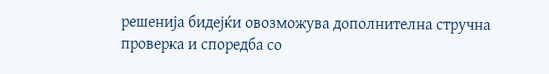решенија бидејќи овозможува дополнителна стручна проверка и споредба со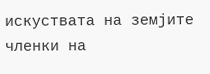искуствата на земјите членки на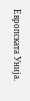Европската Унија.